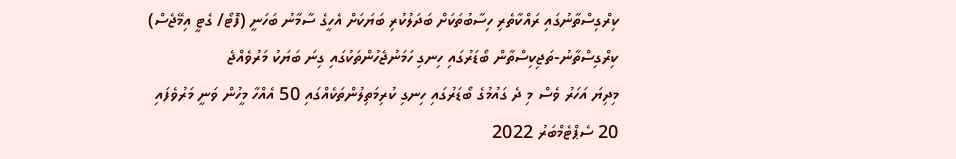ކިރްގިސްތާނުގައި ރައްކާތެރި ހިސާބުތަކަށް ބަދަލުކުރި ބަޔަކަށް އެހީގެ ސާމާނު ބަހަނީ (ފޮޓޯ/ ގެޓީ އިމޭޖެސް)
ކިރްގިސްތާނު-ތަޖިކިސްތާން ބޯޑަރުގައި ހިނގި ހަމަނުޖެހުންތަކުގައި ގިނަ ބަޔަކު މަރުވެއްޖެ
މިދިޔަ އަހަރު ވެސް މި ދެ ގައުމުގެ ބޯޑަރުގައި ހިނގި ކުރިމަތިލުންތަކެއްގައި 50 އެއްހާ މީހުން ވަނީ މަރުވެފައި
20 ސެޕްޓެމްބަރު 2022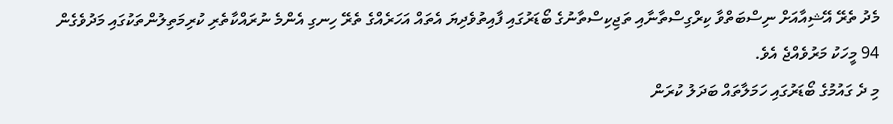މެދު ތެރޭ އޭޝިއާއަށް ނިސްބަތްވާ ކިރްގިސްތާނާއި ތަޖިކިސްތާނުގެ ބޯޑަރުގައި ފާއިތުވެދިޔަ އެތައް އަހަރެއްގެ ތެރޭ ހިނގި އެންމެ ނުރައްކާތެރި ކުރިމަތިލުންތަކުގައި މަދުވެގެން 94 މީހަކު މަރުވެއްޖެ އެވެ.
މި ދެ ގައުމުގެ ބޯޑަރުގައި ހަމަލާތައް ބަދަލު ކުރަން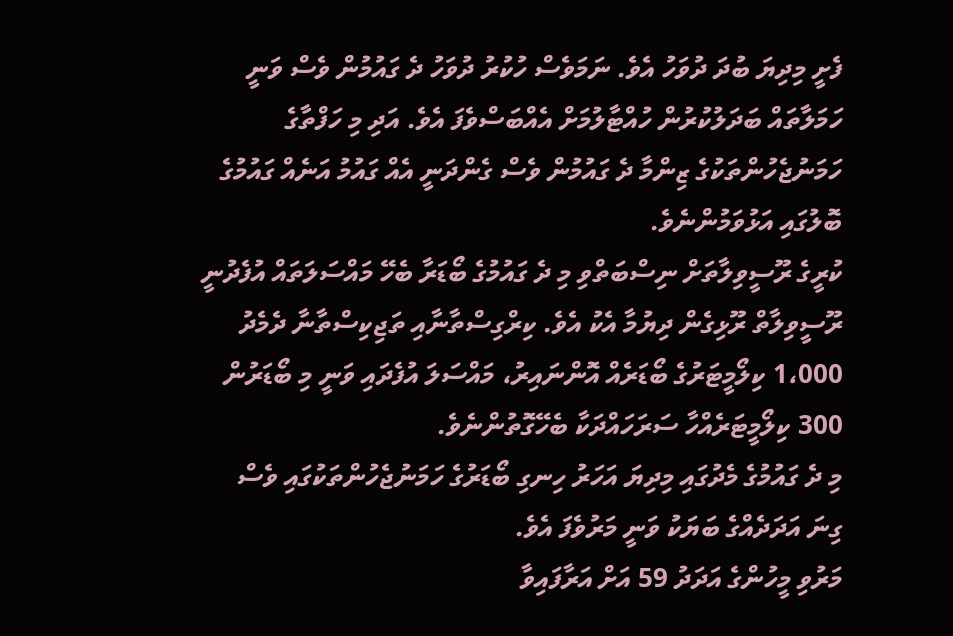ފެށީ މިދިޔަ ބުދަ ދުވަހު އެވެ. ނަމަވެސް ހުކުރު ދުވަހު ދެ ގައުމުން ވެސް ވަނީ ހަމަލާތައް ބަދަލުކުރުން ހުއްޓާލުމަށް އެއްބަސްވެފަ އެވެ. އަދި މި ހަފްތާގެ ހަމަނުޖެހުންތަކުގެ ޒިންމާ ދެ ގައުމުން ވެސް ގެންދަނީ އެއް ގައުމު އަނެއް ގައުމުގެ ބޮލުގައި އަޅުވަމުންނެވެ.
ކުރީގެ ރޫސީވިލާތަށް ނިސްބަތްވި މި ދެ ގައުމުގެ ބޯޑަރާ ބެހޭ މައްސަލަތައް އުފެދުނީ ރޫސީވިލާތް ރޫޅިގެން ދިޔުމާ އެކު އެވެ. ކިރްގިސްތާނާއި ތަޖިކިސްތާނާ ދެމެދު 1،000 ކިލޯމީޓަރުގެ ބޯޑަރެއް އޮންނައިރު، މައްސަލަ އުފެދައި ވަނީ މި ބޯޑަރުން 300 ކިލޯމީޓަރެއްހާ ސަރަހައްދަކާ ބެހޭގޮތުންނެވެ.
މި ދެ ގައުމުގެ މެދުގައި މިދިޔަ އަހަރު ހިނގި ބޯޑަރުގެ ހަމަނުޖެހުންތަކުގައި ވެސް ގިނަ އަދަދެއްގެ ބަޔަކު ވަނީ މަރުވެފަ އެވެ.
މަރުވި މީހުންގެ އަދަދު 59 އަށް އަރާފައިވާ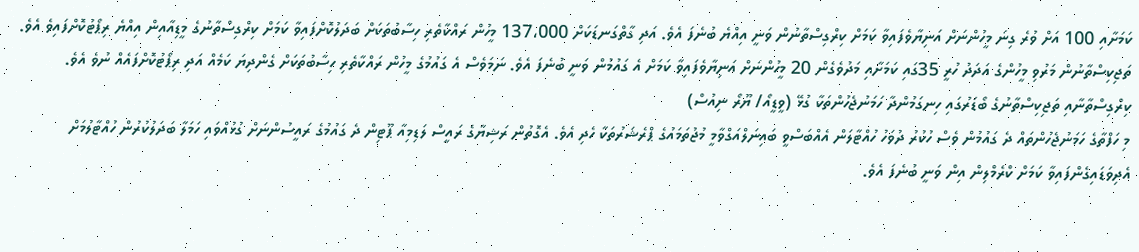ކަމަށާއި 100 އަށް ވުރެ ގިނަ މީހުންނަށް އަނިޔާވެފައިވާ ކަމަށް ކިރްގިސްތާނުން ވަނީ އިއްޔެ ބުނެފަ އެވެ. އަދި ގާތްގަނޑަކަށް 137،000 މީހުން ރައްކާތެރި ހިސާބުތަކަށް ބަދަލުކޮށްފައިވާ ކަމަށް ކިރްގިސްތާނުގެ މީޑިއާއިން އިއްޔެ ރިޕޯޓުކޮށްފައިވެ އެވެ.
ތަޖިކިސްތާނުން މަރުވި މީހުންގެ އަދަދު ހުރީ 35ގައި ކަމަށާއި މަދުވެގެން 20 މީހުންނަށް އަނިޔާވެފައިވާ ކަމަށް އެ ގައުމުން ވަނީ ބުނެފަ އެވެ. ނަމަވެސް އެ ގައުމުގެ މީހުން ރައްކާތެރި ހިސާބުތަކަށް ގެންދިޔަ ކަމެއް އަދި ރިޕޯޓުކޮށްފައެއް ނުވެ އެވެ.
ކިރްގިސްތާނާއި ތަޖިކިސްތާނުގެ ބޯޑަރުގައި ހިނގަމުންދާ ހަމަނުޖެހުންތަކާ ގުޅޭ (ވީޑީއޯ/ ޔޫރޯ ނިއުސް)
މި ހަފްތާގެ ހަމަނުޖެހުންތައް ދެ ގައުމުން ވެސް ހުކުރު ދުވަހު ހުއްޓާލަން އެއްބަސްވީ ބައިނަލްއަގްވާމީ މުޖުތަމައުގެ ޕްރެޝަރުތަކާ ހެދި އެވެ. އެގޮތުން ރަޝިޔާގެ ރައީސް ލަޑިމިއާ ޕޫޓިން ދެ ގައުމުގެ ރައީސުންނަށް ގުޅުއްވައި ހަމަލާ ބަދަލުކުރުން ހުއްޓާލުމަށް އެދިވަޑައިގެންފައިވާ ކަމަށް ކްރެމްލިން އިން ވަނީ ބުނެފަ އެވެ.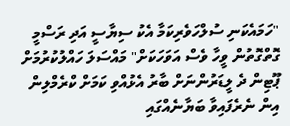"ހަމައެކަނި ސުލްހަވެރިކަމާ އެކު ސިޔާސީ އަދި ރަސްމީ ގޮތްގޮތުން ވީހާ ވެސް އަވަހަކަށް" މައްސަލަ ހައްލުކުރުމަށް ޕޫޓިން ދެ ލީޑަރުންނަށް ބާރު އެޅުއްވި ކަމަށް ކްރެމްލިން އިން ނެރެފައިވާ ބަޔާނެއްގައި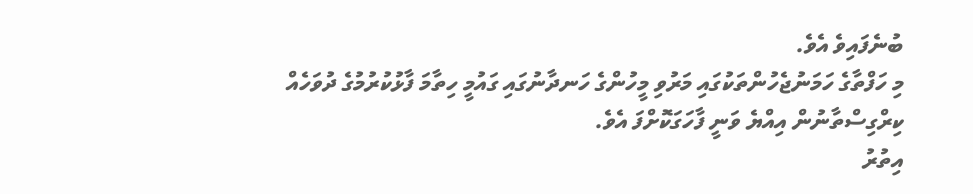ބުނެފައިވެ އެވެ.
މި ހަފްތާގެ ހަމަނުޖެހުންތަކުގައި މަރުވި މީހުންގެ ހަނދާނުގައި ގައުމީ ހިތާމަ ފާޅުކުރުމުގެ ދުވަހެއް ކިރްގިސްތާނުން އިއްޔެ ވަނީ ފާހަގަކޮށްފަ އެވެ.
އިތުރު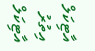އާޓިކަލް
އިތުރު އާޓިކަލް